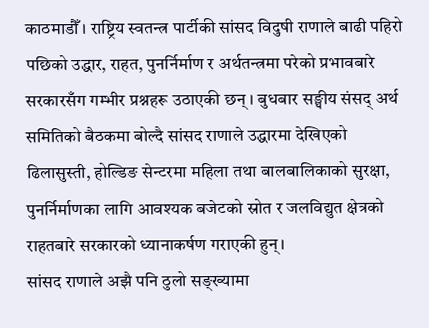काठमाडौँ । राष्ट्रिय स्वतन्त्र पार्टीकी सांसद विदुषी राणाले बाढी पहिरो पछिको उद्धार, राहत, पुनर्निर्माण र अर्थतन्त्रमा परेको प्रभावबारे सरकारसँग गम्भीर प्रश्नहरू उठाएकी छन् । बुधबार सङ्घीय संसद् अर्थ समितिको बैठकमा बोल्दै सांसद राणाले उद्धारमा देखिएको ढिलासुस्ती, होल्डिङ सेन्टरमा महिला तथा बालबालिकाको सुरक्षा, पुनर्निर्माणका लागि आवश्यक बजेटको स्रोत र जलविद्युत क्षेत्रको राहतबारे सरकारको ध्यानाकर्षण गराएकी हुन्।
सांसद राणाले अझै पनि ठुलो सङ्ख्यामा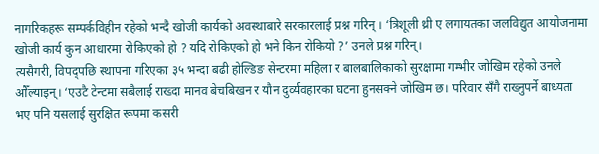नागरिकहरू सम्पर्कविहीन रहेको भन्दै खोजी कार्यको अवस्थाबारे सरकारलाई प्रश्न गरिन् । ‘त्रिशूली थ्री ए लगायतका जलविद्युत आयोजनामा खोजी कार्य कुन आधारमा रोकिएको हो ? यदि रोकिएको हो भने किन रोकियो ?’ उनले प्रश्न गरिन्।
त्यसैगरी, विपद्पछि स्थापना गरिएका ३५ भन्दा बढी होल्डिङ सेन्टरमा महिला र बालबालिकाको सुरक्षामा गम्भीर जोखिम रहेको उनले औँल्याइन्। ‘एउटै टेन्टमा सबैलाई राख्दा मानव बेचबिखन र यौन दुर्व्यवहारका घटना हुनसक्ने जोखिम छ। परिवार सँगै राख्नुपर्ने बाध्यता भए पनि यसलाई सुरक्षित रूपमा कसरी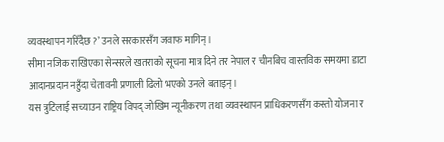व्यवस्थापन गरिँदैछ ?’ उनले सरकारसँग जवाफ मागिन्।
सीमा नजिक राखिएका सेन्सरले खतराको सूचना मात्र दिने तर नेपाल र चीनबिच वास्तविक समयमा डाटा आदानप्रदान नहुँदा चेतावनी प्रणाली ढिलो भएको उनले बताइन्।
यस त्रुटिलाई सच्याउन राष्ट्रिय विपद् जोखिम न्यूनीकरण तथा व्यवस्थापन प्राधिकरणसँग कस्तो योजना र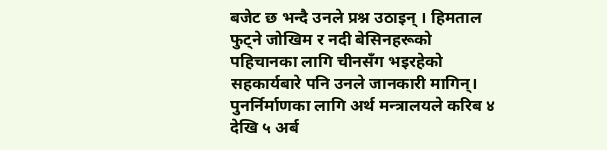बजेट छ भन्दै उनले प्रश्न उठाइन् । हिमताल फुट्ने जोखिम र नदी बेसिनहरूको पहिचानका लागि चीनसँग भइरहेको सहकार्यबारे पनि उनले जानकारी मागिन्।
पुनर्निर्माणका लागि अर्थ मन्त्रालयले करिब ४ देखि ५ अर्ब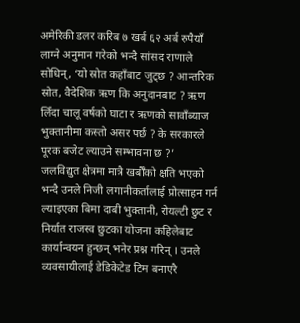अमेरिकी डलर करिब ७ खर्ब ६२ अर्ब रुपैयाँ लाग्ने अनुमान गरेको भन्दै सांसद राणाले सोधिन्, ‘यो स्रोत कहाँबाट जुट्छ ? आन्तरिक स्रोत, वैदेशिक ऋण कि अनुदानबाट ? ऋण लिँदा चालू वर्षको घाटा र ऋणको सावाँब्याज भुक्तानीमा कस्तो असर पर्छ ? के सरकारले पूरक बजेट ल्याउने सम्भावना छ ?’
जलविद्युत क्षेत्रमा मात्रै खर्बौँको क्षति भएको भन्दै उनले निजी लगानीकर्तालाई प्रोत्साहन गर्न ल्याइएका बिमा दाबी भुक्तानी, रोयल्टी छुट र निर्यात राजस्व छुटका योजना कहिलेबाट कार्यान्वयन हुन्छन् भनेर प्रश्न गरिन् । उनले व्यवसायीलाई डेडिकेटेड टिम बनाएरै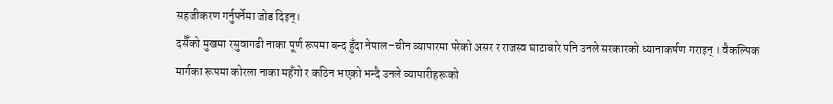सहजीकरण गर्नुपर्नेमा जोड दिइन्।
दसैँको मुखमा रसुवागढी नाका पूर्ण रूपमा बन्द हुँदा नेपाल–चीन व्यापारमा परेको असर र राजस्व घाटाबारे पनि उनले सरकारको ध्यानाकर्षण गराइन् । वैकल्पिक मार्गका रूपमा कोरला नाका महँगो र कठिन भएको भन्दै उनले व्यापारीहरूको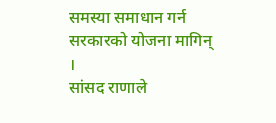समस्या समाधान गर्न सरकारको योजना मागिन् ।
सांसद राणाले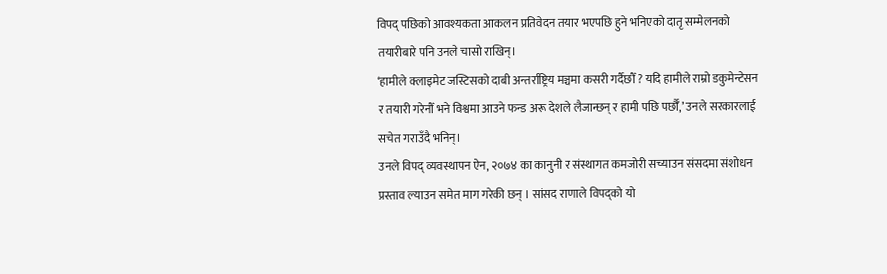विपद् पछिको आवश्यकता आकलन प्रतिवेदन तयार भएपछि हुने भनिएको दातृ सम्मेलनको तयारीबारे पनि उनले चासो राखिन्।
‘हामीले क्लाइमेट जस्टिसको दाबी अन्तर्राष्ट्रिय मञ्चमा कसरी गर्दैछौँ ? यदि हामीले राम्रो डकुमेन्टेसन र तयारी गरेनौँ भने विश्वमा आउने फन्ड अरू देशले लैजान्छन् र हामी पछि पर्छौँ,’ उनले सरकारलाई सचेत गराउँदै भनिन्।
उनले विपद् व्यवस्थापन ऐन, २०७४ का कानुनी र संस्थागत कमजोरी सच्याउन संसदमा संशोधन प्रस्ताव ल्याउन समेत माग गरेकी छन् । सांसद राणाले विपद्को यो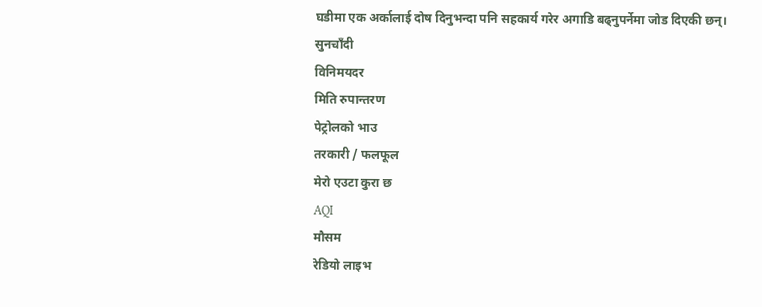घडीमा एक अर्कालाई दोष दिनुभन्दा पनि सहकार्य गरेर अगाडि बढ्नुपर्नेमा जोड दिएकी छन्।
सुनचाँदी
विनिमयदर
मिति रुपान्तरण
पेट्रोलको भाउ
तरकारी / फलफूल
मेरो एउटा कुरा छ
AQI
मौसम
रेडियो लाइभ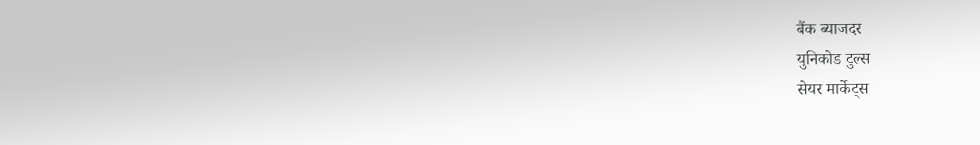बैंक ब्याजदर
युनिकोड टुल्स
सेयर मार्केट्स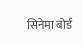सिनेमा बोर्ड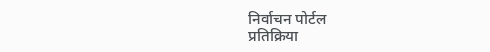निर्वाचन पोर्टल
प्रतिक्रिया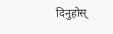दिनुहोस्